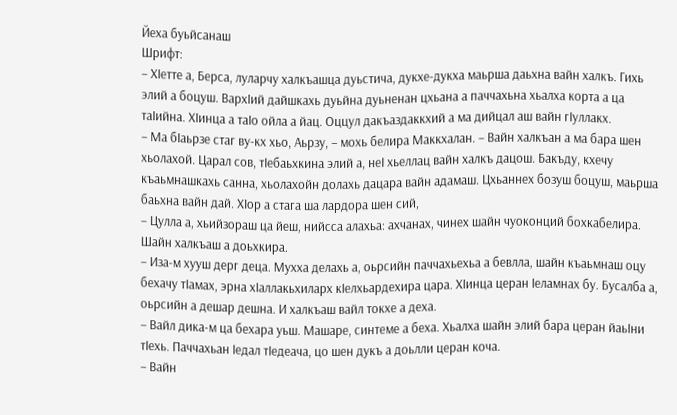Йеха буьйсанаш
Шрифт:
– ХIетте а, Берса, луларчу халкъашца дуьстича, дукхе-дукха маьрша даьхна вайн халкъ. Гихь элий а боцуш. ВархIий дайшкахь дуьйна дуьненан цхьана а паччахьна хьалха корта а ца таIийна. ХIинца а таIо ойла а йац. Оццул дакъаздаккхий а ма дийцал аш вайн гIуллакх.
– Ма бIаьрзе стаг ву-кх хьо, Аьрзу, – мохь белира Маккхалан. – Вайн халкъан а ма бара шен хьолахой. Царал сов, тIебаьхкина элий а, неI хьеллац вайн халкъ дацош. Бакъду, кхечу къаьмнашкахь санна, хьолахойн долахь дацара вайн адамаш. Цхьаннех бозуш боцуш, маьрша баьхна вайн дай. ХIор а стага ша лардора шен сий,
– Цулла а, хьийзораш ца йеш, нийсса алахьа: ахчанах, чинех шайн чуоконций бохкабелира. Шайн халкъаш а доьхкира.
– Иза-м хууш дерг деца. Мухха делахь а, оьрсийн паччахьехьа а бевлла, шайн къаьмнаш оцу бехачу тIамах, эрна хIаллакьхиларх кIелхьардехира цара. ХIинца церан Iеламнах бу. Бусалба а, оьрсийн а дешар дешна. И халкъаш вайл токхе а деха.
– Вайл дика-м ца бехара уьш. Машаре, синтеме а беха. Хьалха шайн элий бара церан йаьIни тIехь. Паччахьан Iедал тIедеача, цо шен дукъ а доьлли церан коча.
– Вайн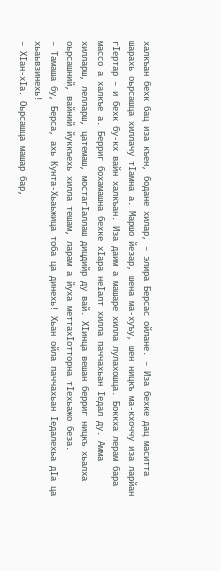халкъан бехк бац иза къен, бодане хилар, – элира Берсас ойлане. – Иза бехке дац маситта шарахь оьрсашца хиллачу тIамна а. Маршо йезар, шена ма-хуъу, шен ницкъ ма-кхоччу иза ларйан гIертар – и бехк бу-кх вайн халкъан. Иза даим а машаре хилла лулахошца. Боккха лерам бара массо а халкъе а. Берриг бохамашна бехке хIара неIалт хилла паччахьан Iедал ду. Амма хилларш, лелларш, цатемаш, мостагIаллаш дицдийр ду вай. ХIинца вешан берриг ницкъ хьалха оьрсашний, вайний йуккъехь хилла тешам, ларам а йуха меттахIотторна тIехьажо беза.
– Тамаша бу, Берса, ахь Кунта-Хьаьжица тоба ца динехь! Хьан ойла паччахьан Iедалехьа дIа ца хьаьвзинехь!
– ХIан-хIа. Оьрсашца машар бар,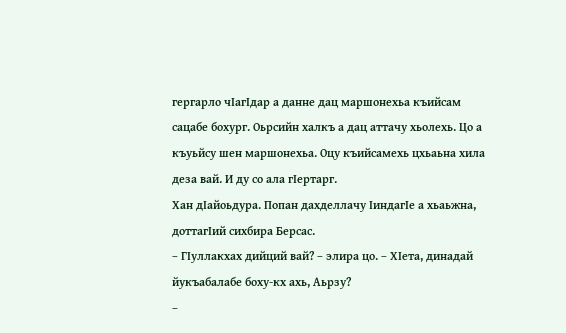гергарло чIагIдар а данне дац маршонехьа къийсам сацабе бохург. Оьрсийн халкъ а дац аттачу хьолехь. Цо а къуьйсу шен маршонехьа. Оцу къийсамехь цхьаьна хила деза вай. И ду со ала гIертарг.
Хан дIайоьдура. Попан дахделлачу IиндагIе а хьаьжна, доттагIий сихбира Берсас.
– ГIуллакхах дийций вай? – элира цо. – ХIета, динадай йукъабалабе боху-кх ахь, Аьрзу?
–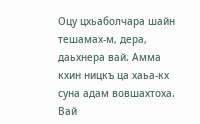Оцу цхьаболчара шайн тешамах-м, дера, даьхнера вай. Амма кхин ницкъ ца хаьа-кх суна адам вовшахтоха. Вай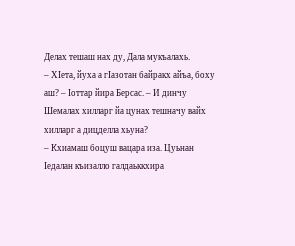Делах тешаш нах ду, Дала мукъалахь.
– ХIета, йуха а гIазотан байракх айъа, боху аш? – Iоттар йира Берсас. – И динчу Шемалах хилларг йа цунах тешначу вайх хилларг а дицделла хьуна?
– Кхиамаш боцуш вацара иза. Цуьнан Iедалан къизалло галдаьккхира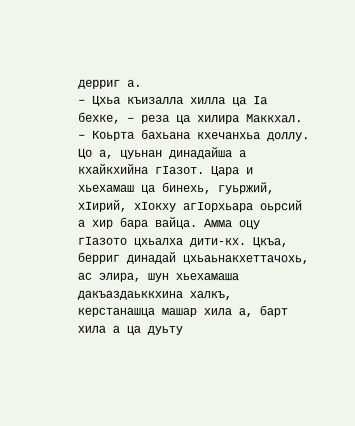дерриг а.
– Цхьа къизалла хилла ца Iа бехке, – реза ца хилира Маккхал. – Коьрта бахьана кхечанхьа доллу. Цо а, цуьнан динадайша а кхайкхийна гIазот. Цара и хьехамаш ца бинехь, гуьржий, хIирий, хIокху агIорхьара оьрсий а хир бара вайца. Амма оцу гIазото цхьалха дити-кх. Цкъа, берриг динадай цхьаьнакхеттачохь, ас элира, шун хьехамаша дакъаздаьккхина халкъ, керстанашца машар хила а, барт хила а ца дуьту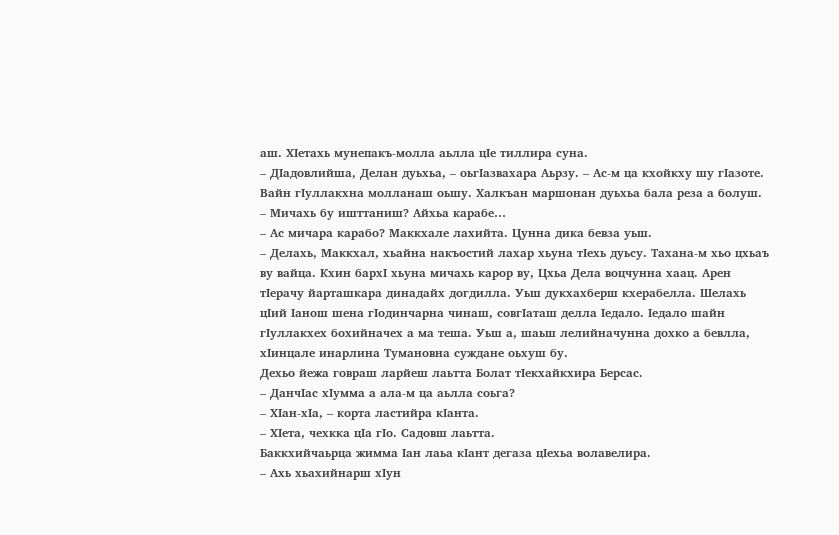аш. ХIетахь мунепакъ-молла аьлла цIе тиллира суна.
– ДIадовлийша, Делан дуьхьа, – оьгIазвахара Аьрзу. – Ас-м ца кхойкху шу гIазоте. Вайн гIуллакхна молланаш оьшу. Халкъан маршонан дуьхьа бала реза а болуш.
– Мичахь бу ишттаниш? Айхьа карабе…
– Ас мичара карабо? Маккхале лахийта. Цунна дика бевза уьш.
– Делахь, Маккхал, хьайна накъостий лахар хьуна тIехь дуьсу. Тахана-м хьо цхьаъ ву вайца. Кхин бархI хьуна мичахь карор ву, Цхьа Дела воцчунна хаац. Арен тIерачу йарташкара динадайх догдилла. Уьш дукхахберш кхерабелла. Шелахь цIий Iанош шена гIoдинчарна чинаш, совгIаташ делла Iедало. Iедало шайн гIуллакхех бохийначех а ма теша. Уьш а, шаьш лелийначунна дохко а бевлла, хIинцале инарлина Тумановна суждане оьхуш бу.
Дехьо йежа говраш ларйеш лаьтта Болат тIекхайкхира Берсас.
– ДанчIас хIумма а ала-м ца аьлла соьга?
– ХIан-хIа, – корта ластийра кIанта.
– ХIета, чехкка цIа гIo. Садовш лаьтта.
Баккхийчаьрца жимма Iан лаьа кIант дегаза цIехьа волавелира.
– Ахь хьахийнарш хIун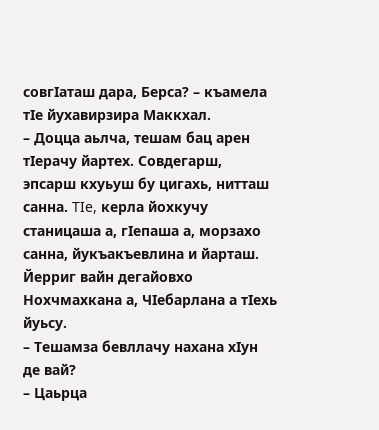совгIаташ дара, Берса? – къамела тIе йухавирзира Маккхал.
– Доцца аьлча, тешам бац арен тIерачу йартех. Совдегарш, эпсарш кхуьуш бу цигахь, нитташ санна. TIe, керла йохкучу станицаша а, гIепаша а, морзахо санна, йукъакъевлина и йарташ. Йерриг вайн дегайовхо Нохчмахкана а, ЧIебарлана а тIехь йуьсу.
– Тешамза бевллачу нахана хIун де вай?
– Цаьрца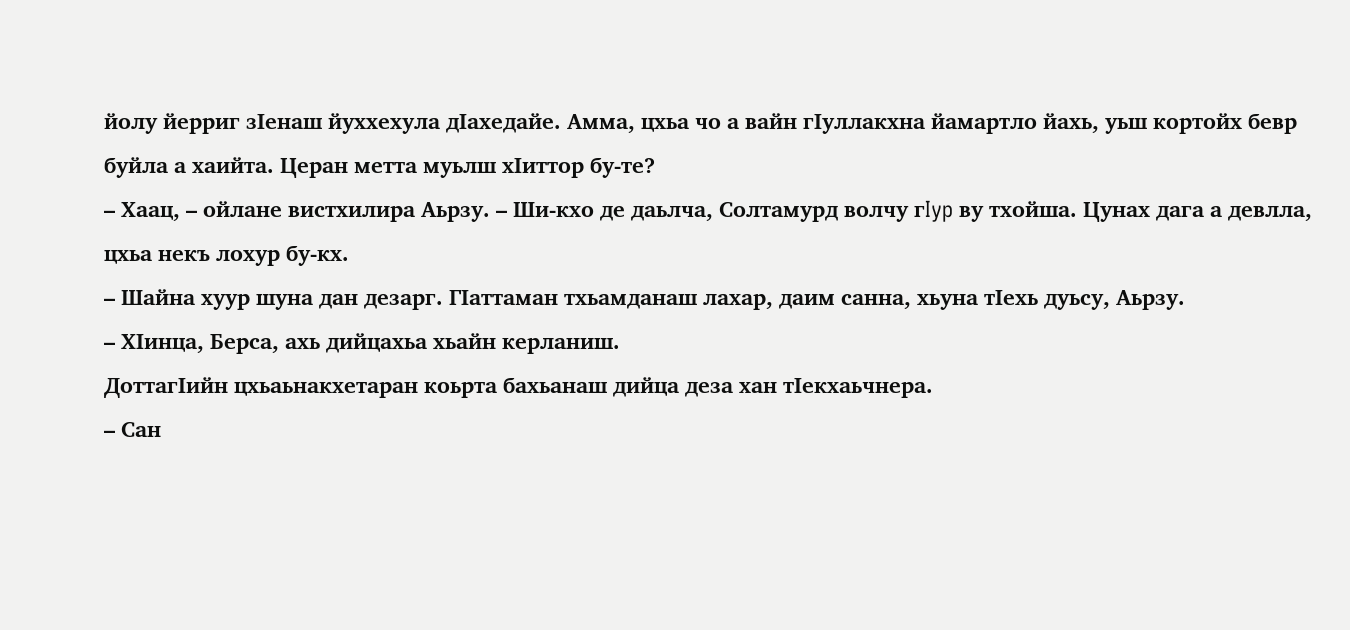йолу йерриг зIенаш йуххехула дIахедайе. Амма, цхьа чо а вайн гIуллакхна йамартло йахь, уьш кортойх бевр буйла а хаийта. Церан метта муьлш хIиттор бу-те?
– Хаац, – ойлане вистхилира Аьрзу. – Ши-кхо де даьлча, Солтамурд волчу гIyp ву тхойша. Цунах дага а девлла, цхьа некъ лохур бу-кх.
– Шайна хуур шуна дан дезарг. ГIаттаман тхьамданаш лахар, даим санна, хьуна тIехь дуьсу, Аьрзу.
– ХIинца, Берса, ахь дийцахьа хьайн керланиш.
ДоттагIийн цхьаьнакхетаран коьрта бахьанаш дийца деза хан тIекхаьчнера.
– Сан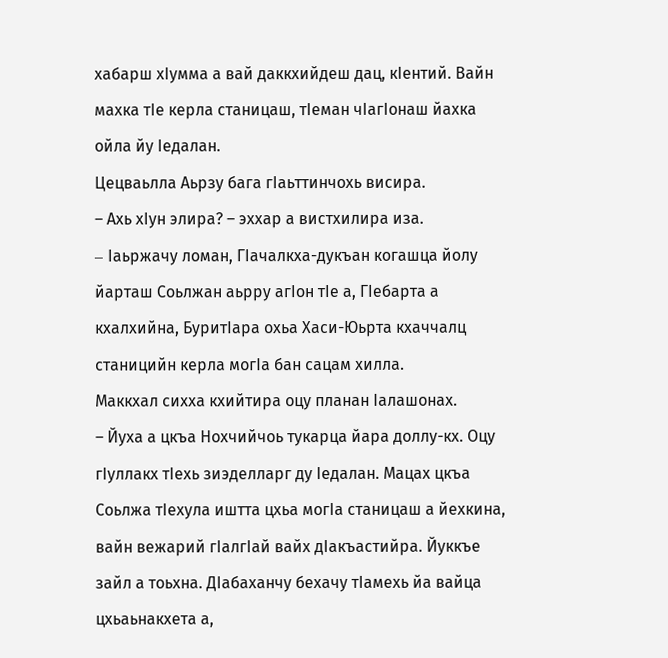хабарш хIумма а вай даккхийдеш дац, кIентий. Вайн махка тIе керла станицаш, тIеман чIагIонаш йахка ойла йу Iедалан.
Цецваьлла Аьрзу бага гIаьттинчохь висира.
– Ахь хIун элира? – эххар а вистхилира иза.
– Iаьржачу ломан, ГIачалкха-дукъан когашца йолу йарташ Соьлжан аьрру агIон тIе а, ГIебарта а кхалхийна, БуритIара охьа Хаси-Юьрта кхаччалц станицийн керла могIа бан сацам хилла.
Маккхал сихха кхийтира оцу планан Iалашонах.
– Йуха а цкъа Нохчийчоь тукарца йара доллу-кх. Оцу гIуллакх тIехь зиэделларг ду Iедалан. Мацах цкъа Соьлжа тIехула иштта цхьа могIа станицаш а йехкина, вайн вежарий гIалгIай вайх дIакъастийра. Йуккъе зайл а тоьхна. ДIабаханчу бехачу тIамехь йа вайца цхьаьнакхета а,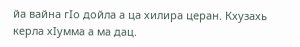йа вайна гIo дойла а ца хилира церан. Кхузахь керла хIумма а ма дац.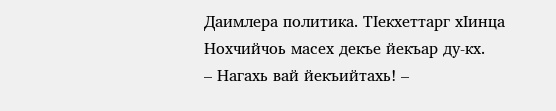Даимлера политика. ТIекхеттарг хIинца Нохчийчоь масех декъе йекъар ду-кх.
– Нагахь вай йекъийтахь! –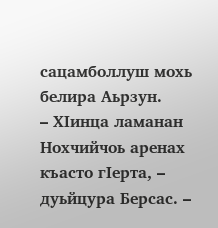сацамболлуш мохь белира Аьрзун.
– ХIинца ламанан Нохчийчоь аренах къасто гIерта, – дуьйцура Берсас. –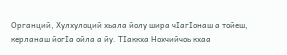Органций, Хулхулоций хьала йолу шира чIагIонаш а тойеш, керланаш йогIа ойла а йу. ТIаккха Нохчийчоь кхаа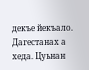декъе йекъало. Дагестанах а хеда. Цуьнан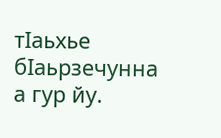тIаьхье бIаьрзечунна а гур йу.